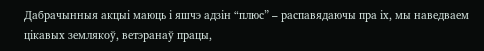Дабрачынныя акцыі маюць і яшчэ адзін “плюс” – распавядаючы пра іх, мы наведваем цікавых землякоў, ветэранаў працы,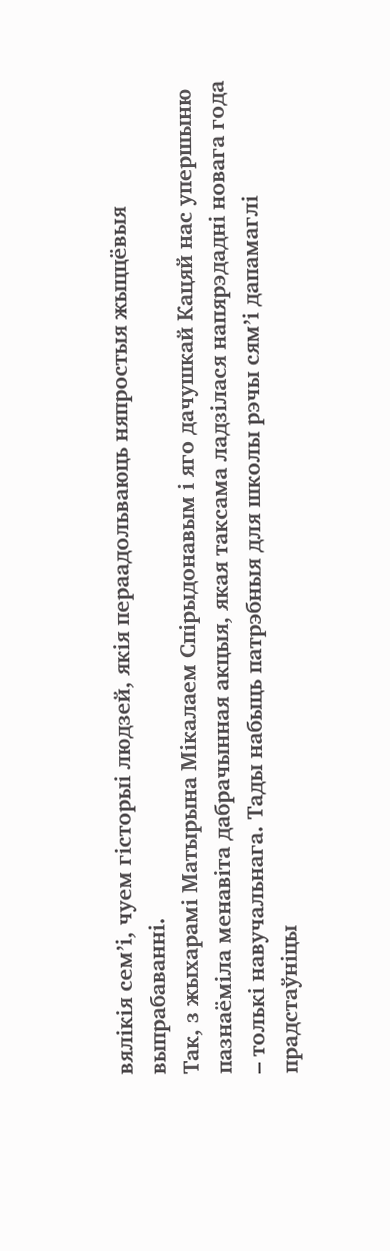вялікія сем’і, чуем гісторыі людзей, якія пераадольваюць няпростыя жыццёвыя выпрабаванні.
Так, з жыхарамі Матырына Мікалаем Спірыдонавым і яго дачушкай Кацяй нас упершыню пазнаёміла менавіта дабрачынная акцыя, якая таксама ладзілася напярэдадні новага года – толькі навучальнага. Тады набыць патрэбныя для школы рэчы сям’і дапамаглі прадстаўніцы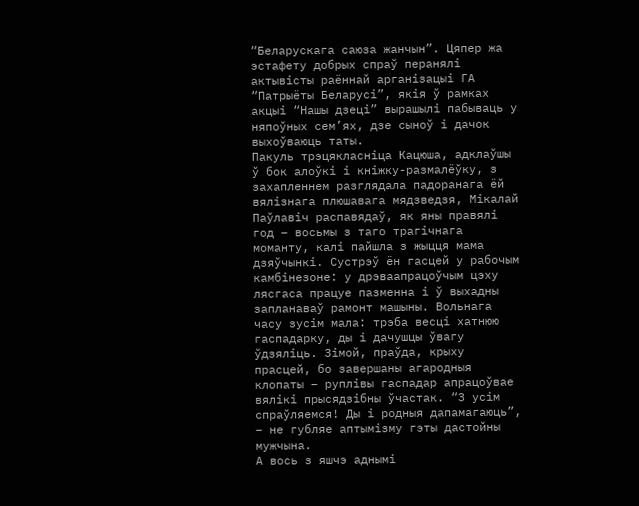“Беларускага саюза жанчын”. Цяпер жа эстафету добрых спраў перанялі актывісты раённай арганізацыі ГА “Патрыёты Беларусі”, якія ў рамках акцыі “Нашы дзеці” вырашылі пабываць у няпоўных сем’ях, дзе сыноў і дачок выхоўваюць таты.
Пакуль трэцякласніца Кацюша, адклаўшы ў бок алоўкі і кніжку-размалёўку, з захапленнем разглядала падоранага ёй вялізнага плюшавага мядзведзя, Мікалай Паўлавіч распавядаў, як яны правялі год – восьмы з таго трагічнага моманту, калі пайшла з жыцця мама дзяўчынкі. Сустрэў ён гасцей у рабочым камбінезоне: у дрэваапрацоўчым цэху лясгаса працуе пазменна і ў выхадны запланаваў рамонт машыны. Вольнага часу зусім мала: трэба весці хатнюю гаспадарку, ды і дачушцы ўвагу ўдзяліць. Зімой, праўда, крыху прасцей, бо завершаны агародныя клопаты – руплівы гаспадар апрацоўвае вялікі прысядзібны ўчастак. “З усім спраўляемся! Ды і родныя дапамагаюць”, – не губляе аптымізму гэты дастойны мужчына.
А вось з яшчэ аднымі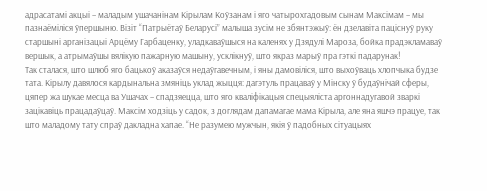адрасатамі акцыі – маладым ушачанінам Кірылам Коўзанам і яго чатырохгадовым сынам Максімам – мы пазнаёміліся ўпершыню. Візіт “Патрыётаў Беларусі” малыша зусім не збянтэжыў: ён дзелавіта паціснуў руку старшыні арганізацыі Арцёму Гарбаценку, уладкаваўшыся на каленях у Дзядулі Мароза, бойка прадэкламаваў вершык, а атрымаўшы вялікую пажарную машыну, усклікнуў, што якраз марыў пра гэткі падарунак!
Так сталася, што шлюб яго бацькоў аказаўся недаўгавечным, і яны дамовіліся, што выхоўваць хлопчыка будзе тата. Кірылу давялося кардынальна змяніць уклад жыцця: дагэтуль працаваў у Мінску ў будаўнічай сферы, цяпер жа шукае месца ва Ушачах – спадзяецца, што яго кваліфікацыя спецыяліста аргоннадугавой зваркі зацікавіць працадаўцаў. Максім ходзіць у садок, з доглядам дапамагае мама Кірыла, але яна яшчэ працуе, так што маладому тату спраў дакладна хапае. “Не разумею мужчын, якія ў падобных сітуацыях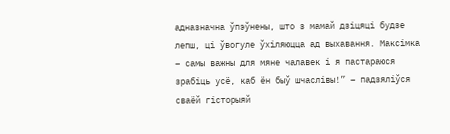адназначна ўпэўнены, што з мамай дзіцяці будзе лепш, ці ўвогуле ўхіляюцца ад выхавання. Максімка – самы важны для мяне чалавек і я пастараюся зрабіць усё, каб ён быў шчаслівы!” – падзяліўся сваёй гісторыяй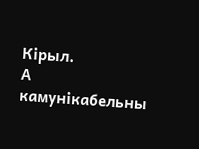Кірыл.
А камунікабельны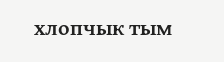хлопчык тым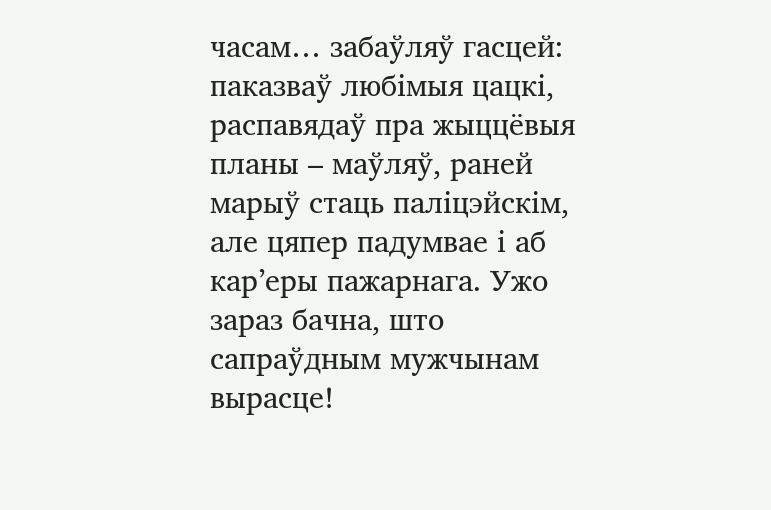часам… забаўляў гасцей: паказваў любімыя цацкі, распавядаў пра жыццёвыя планы – маўляў, раней марыў стаць паліцэйскім, але цяпер падумвае і аб кар’еры пажарнага. Ужо зараз бачна, што сапраўдным мужчынам вырасце!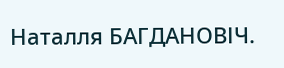Наталля БАГДАНОВІЧ.